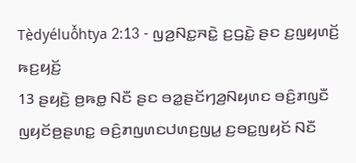Tè̤dyéluô̌htya 2:13 - ꤜꤤ꤬ꤡꤢ꤭ꤏꤢꤧ꤭ ꤢ꤬ꤞꤢꤧ꤭ ꤔꤢ ꤢ꤬ꤜꤟꤛꤢꤩ꤬ ꤒꤢ꤬ꤟꤢꤩ꤬
13 ꤔꤟꤢꤧ꤬ ꤥ꤬ꤒꤥ꤭ ꤡꤢꤪ ꤔꤢ ꤋꤤ꤭ꤔꤢꤩꤚꤤ꤬ꤡꤟꤛꤢ ꤋꤢꤨ꤬ꤊꤜꤢꤪ ꤜꤟꤢꤩꤥ꤬ꤔꤛꤢ꤭ ꤋꤢꤨ꤬ꤊꤜꤛꤢꤓꤛꤢ꤬ꤜꤣ꤭ ꤢ꤬ꤋꤢ꤭ꤜꤟꤢꤩ ꤡꤢꤪ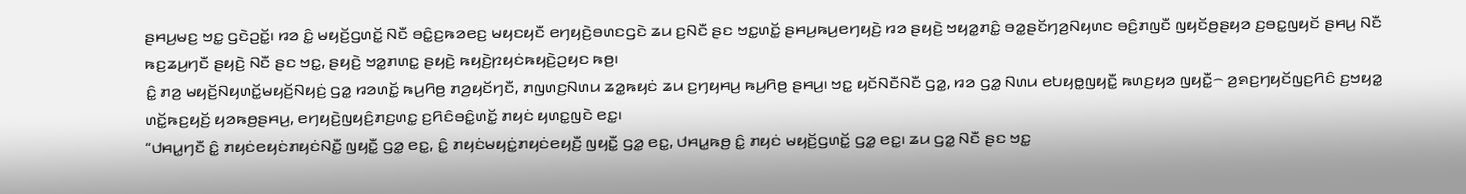ꤔꤌꤣ꤬ꤗꤢ꤬ ꤠꤢ꤭ ꤞꤢꤧꤑꤢꤩ꤭꤯ ꤙꤤ ꤢꤨ꤭ ꤗꤟꤢꤩ꤬ꤞꤛꤢꤩ꤭ ꤡꤢꤪ ꤋꤢꤨ꤭ꤢ꤬ꤒꤤꤕꤢ꤬ ꤗꤟꤢꤟꤢꤪ ꤕꤚꤟꤢꤧ꤬ꤋꤛꤢꤞꤢꤧ ꤘꤣ ꤢ꤬ꤡꤢꤪ ꤔꤢ ꤠꤢ꤭ꤛꤢꤩ꤭ ꤔꤌꤣ꤬ꤒꤣ꤬ꤕꤚꤟꤢꤧ꤬ ꤙꤤ ꤔꤟꤢꤧ꤬ ꤠꤟꤤ꤭ꤊꤢꤨ꤭ ꤋꤤ꤭ꤔꤢꤩꤚꤤ꤬ꤡꤟꤛꤢ ꤋꤢꤨ꤬ꤊꤜꤢꤪ ꤜꤟꤢꤩꤥ꤬ꤔꤟꤤ ꤢ꤬ꤋꤢ꤭ꤜꤟꤢꤩ ꤔꤌꤣ꤬ ꤡꤢꤪ ꤒꤢ꤬ꤘꤣ꤬ꤚꤢꤪ ꤔꤟꤢꤧ꤬ ꤡꤢꤪ ꤔꤢ ꤠꤢ꤭, ꤔꤟꤢꤧ꤬ ꤠꤤ꤭ꤊꤛꤢ꤭ ꤔꤟꤢꤧ꤬ ꤒꤟꤢꤧ꤬ꤐꤟꤢꤦꤒꤟꤢꤧ꤬ꤑꤟꤢ ꤒꤥ꤬꤯
ꤢꤨ꤭ ꤊꤤ꤬ ꤗꤟꤢꤩ꤬ꤡꤟꤛꤢꤩ꤭ꤗꤟꤢꤩ꤬ꤡꤟꤢꤦ꤬ ꤞꤤ꤭ ꤙꤤꤛꤢꤩ꤭ ꤒꤣ꤬ꤖꤥ꤬ ꤊꤤ꤬ꤟꤢꤩꤚꤢꤪ, ꤊꤜꤛꤢ꤬ꤡꤛꤣ ꤘꤤ꤭ꤒꤟꤢꤦ ꤘꤣ ꤢ꤬ꤚꤟꤌꤣ꤬ ꤒꤣ꤬ꤖꤥ꤬ ꤔꤌꤣ꤬꤯ ꤠꤢ꤭ ꤟꤢꤩꤡꤢꤪꤡꤢꤪ ꤞꤤ꤭, ꤙꤤ ꤞꤤ꤭ ꤡꤛꤣ ꤕꤝꤟꤥ꤭ꤜꤟꤢꤪ꤭ ꤒꤛꤢ꤬ꤟꤤ ꤜꤟꤢꤪ꤭꤮ ꤤ꤬ꤎꤢ꤬ꤚꤟꤢꤩꤜꤢ꤬ꤖꤢꤨ ꤢ꤬ꤠꤟꤤ꤭ ꤛꤢꤩ꤭ꤒꤢ꤬ꤟꤢꤩ꤬ ꤟꤤꤒꤥ꤬ꤔꤌꤣ꤬, ꤕꤚꤟꤢꤧ꤬ꤜꤟꤢꤨ꤬ꤊꤢ꤬ꤛꤢ꤭ ꤢ꤬ꤖꤢꤨꤋꤢꤨ꤭ꤛꤢꤩ꤭ ꤊꤟꤢꤦ ꤟꤛꤢ꤭ꤜꤢꤧ ꤕꤢ꤭꤯
“ꤓꤌꤣ꤭ꤚꤢꤪ ꤢꤨ꤭ ꤊꤟꤢꤦꤕꤟꤢꤦꤊꤟꤢꤦꤡꤢꤪ꤭ ꤜꤟꤢꤪ꤭ ꤞꤤ꤭ ꤕꤢ꤭, ꤢꤨ꤭ ꤊꤟꤢꤦꤗꤟꤢꤦ꤭ꤊꤟꤢꤦꤕꤟꤢꤪ꤬ ꤜꤟꤢꤪ꤭ ꤞꤤ꤭ ꤕꤢ꤭, ꤓꤌꤣ꤭ꤒꤥ꤬ ꤢꤨ꤭ ꤊꤟꤢꤦ ꤗꤟꤢꤩ꤬ꤞꤛꤢꤩ꤭ ꤞꤤ꤭ ꤕꤢ꤭꤯ ꤘꤣ ꤞꤤ꤭ ꤡꤢꤪ ꤔꤢ ꤠꤢ꤭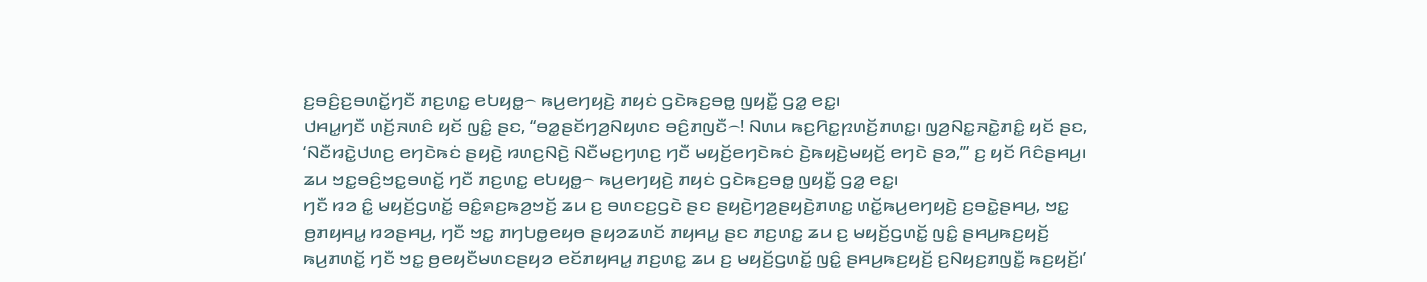ꤢ꤬ꤋꤢꤨ꤬ꤢ꤬ꤋꤛꤢꤩ꤭ꤚꤢꤪ ꤊꤢ꤬ꤛꤢ꤭ ꤕꤝꤟꤥ꤭꤮ ꤒꤣ꤬ꤕꤚꤟꤢꤧ꤬ ꤊꤟꤢꤦ ꤞꤢꤧꤒꤢ꤬ꤋꤥ꤭ ꤜꤟꤢꤪ꤭ ꤞꤤ꤭ ꤕꤢ꤭꤯
ꤓꤌꤣ꤭ꤚꤢꤪ ꤛꤢꤩ꤬ꤏꤛꤢꤨ ꤟꤢꤩ ꤜꤢꤨ꤭ ꤔꤢ, “ꤋꤤ꤭ꤔꤢꤩꤚꤤ꤬ꤡꤟꤛꤢ ꤋꤢꤨ꤬ꤊꤜꤢꤪ꤮! ꤡꤛꤣ ꤒꤢ꤬ꤖꤢ꤭ꤐꤛꤢꤩ꤬ꤊꤛꤢ꤭꤯ ꤜꤤ꤬ꤡꤢ꤭ꤏꤢꤧ꤭ꤊꤢꤨ꤭ ꤟꤢꤩ ꤔꤢ, ‘ꤡꤢꤪꤙꤢꤧ꤭ꤓꤛꤢ꤬ ꤕꤚꤢꤧꤒꤢꤦ ꤔꤟꤢꤧ꤬ ꤙꤛꤢ꤬ꤡꤢꤧ꤬ ꤡꤢꤪꤗꤢ꤬ꤚꤛꤢ꤬ ꤚꤢꤪ ꤗꤟꤢꤩ꤬ꤕꤚꤢꤧꤒꤢꤦ ꤢꤧ꤬ꤒꤟꤢꤧ꤬ꤗꤟꤢꤩ꤬ ꤕꤚꤢꤧ ꤔꤤ,’” ꤢ꤬ ꤟꤢꤩ ꤖꤢꤨꤔꤌꤣ꤬꤯
ꤘꤣ ꤠꤢ꤭ꤋꤢꤨ꤬ꤠꤢ꤭ꤋꤛꤢꤩ꤭ ꤚꤢꤪ ꤊꤢ꤬ꤛꤢ꤭ ꤕꤝꤟꤥ꤭꤮ ꤒꤣ꤬ꤕꤚꤟꤢꤧ꤬ ꤊꤟꤢꤦ ꤞꤢꤧꤒꤢ꤬ꤋꤥ꤭ ꤜꤟꤢꤪ꤭ ꤞꤤ꤭ ꤕꤢ꤭꤯
ꤚꤢꤪ ꤙꤤ ꤢꤨ꤭ ꤗꤟꤢꤩ꤬ꤞꤛꤢꤩ꤭ ꤋꤢꤨ꤭ꤎꤢ꤬ꤒꤤ꤬ꤠꤢꤩ꤬ ꤘꤣ ꤢ꤬ ꤋꤛꤢꤢ꤬ꤞꤢꤧ ꤔꤢ ꤔꤟꤢꤧ꤬ꤚꤤ꤬ꤔꤟꤢꤧ꤬ꤊꤛꤢ꤭ ꤛꤢꤩ꤭ꤒꤣ꤬ꤕꤚꤟꤢꤧ꤬ ꤢ꤬ꤋꤢꤧ꤭ꤔꤌꤣ꤬, ꤠꤢ꤭ ꤥ꤬ꤊꤟꤌꤣ꤭ ꤙꤤꤔꤌꤣ꤬, ꤚꤢꤪ ꤠꤢ꤭ ꤊꤚꤝꤥ꤭ꤕꤟꤥ ꤔꤟꤤꤘꤛꤢꤩ ꤊꤟꤌꤣ꤭ ꤔꤢ ꤊꤢ꤬ꤛꤢ꤭ ꤘꤣ ꤢ꤬ ꤗꤟꤢꤩ꤬ꤞꤛꤢꤩ꤭ ꤜꤢꤨ꤭ ꤔꤌꤣ꤬ꤒꤢ꤬ꤟꤢꤩ꤬ ꤒꤣ꤬ꤊꤛꤢꤩ꤭ ꤚꤢꤪ ꤠꤢ꤭ ꤥ꤬ꤕꤟꤢꤪꤗꤛꤢꤔꤟꤤ ꤕꤢꤩꤊꤟꤌꤣ꤭ ꤊꤢ꤬ꤛꤢ꤭ ꤘꤣ ꤢ꤬ ꤗꤟꤢꤩ꤬ꤞꤛꤢꤩ꤭ ꤜꤢꤨ꤭ ꤔꤌꤣ꤬ꤒꤢ꤬ꤟꤢꤩ꤬ ꤢ꤬ꤡꤟꤢ꤬ꤊꤜꤢꤪ꤭ ꤒꤢ꤬ꤟꤢꤩ꤬꤯’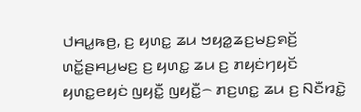ꤓꤌꤣ꤭ꤒꤥ꤬, ꤢ꤬ ꤟꤛꤢ꤭ ꤘꤣ ꤠꤟꤤ꤭ꤘꤢ꤬ꤗꤢ꤬ꤎꤢꤩ꤬ ꤛꤢꤩ꤭ꤔꤌꤣ꤬ꤗꤢ꤬ ꤢ꤬ ꤟꤛꤢ꤭ ꤘꤣ ꤢ꤬ ꤊꤟꤢꤦꤚꤟꤢꤩ ꤟꤛꤢ꤭ꤕꤟꤢꤦ ꤜꤟꤢꤪ꤭ ꤜꤟꤢꤪ꤭꤮ ꤊꤢ꤬ꤛꤢ꤭ ꤘꤣ ꤢ꤬ ꤡꤢꤪꤙꤢꤧ꤭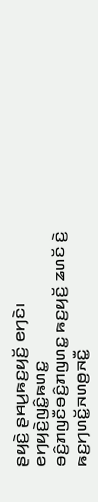ꤔꤟꤢꤧ꤬ ꤔꤌꤣ꤬ꤒꤢ꤬ꤟꤢꤩ꤬ ꤕꤚꤢꤧ꤯ ꤕꤚꤟꤢꤧ꤬ꤜꤢꤨ꤭ꤒꤛꤢ꤭ ꤋꤢꤨ꤬ꤊꤜꤢꤪꤋꤢꤨ꤬ꤊꤜꤛꤢ꤭ ꤒꤢ꤬ꤟꤢꤩ꤬ ꤘꤛꤢꤩ ꤢꤧ꤬ ꤒꤢ꤬ꤚꤛꤢꤩ꤭ꤏꤛꤥ꤬ꤏꤢꤪ꤭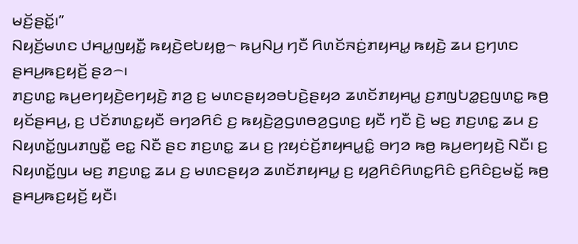ꤗꤢꤩ꤬ꤔꤢꤩ꤭꤯”
ꤡꤟꤢꤩ꤬ꤗꤛꤢ ꤓꤌꤣ꤭ꤜꤟꤢꤪ꤭ ꤒꤟꤢꤧ꤬ꤕꤝꤟꤥ꤭꤮ ꤒꤣ꤬ꤡꤣ꤬ ꤚꤢꤪ ꤖꤛꤢꤩꤏꤢꤦ꤬ꤊꤟꤌꤣ꤭ ꤒꤟꤢꤧ꤬ ꤘꤣ ꤢ꤬ꤚꤛꤢ ꤔꤌꤣ꤬ꤒꤢ꤬ꤟꤢꤩ꤬ ꤔꤤ꤮꤯
ꤊꤢ꤬ꤛꤢ꤭ ꤒꤣ꤬ꤕꤚꤟꤢꤧ꤬ꤕꤚꤟꤢꤧ꤬ ꤊꤤ꤬ ꤢ꤬ ꤗꤛꤢꤔꤟꤤꤋꤝꤢꤧ꤬ꤔꤟꤤ ꤘꤛꤢꤩꤊꤟꤌꤣ꤭ ꤢ꤬ꤊꤜꤝꤤ꤭ꤢ꤬ꤜꤛꤢ꤭ ꤒꤥ꤬ ꤟꤢꤩꤔꤌꤣ꤬, ꤢ꤬ ꤓꤢꤩꤊꤛꤢ꤭ꤟꤢꤪ ꤋꤚꤤꤖꤢꤨ ꤢ꤬ ꤒꤟꤢꤧ꤬ꤤ꤬ꤞꤛꤥꤤ꤬ꤞꤛꤢ꤬ ꤟꤢꤪ ꤚꤢꤪ ꤢꤧ꤬ ꤗꤢ꤬ ꤊꤢ꤬ꤛꤢ꤭ ꤘꤣ ꤢ꤬ ꤡꤟꤛꤢꤩ꤭ꤜꤣꤊꤜꤢꤪ꤭ ꤕꤢ꤭ ꤡꤢꤪ ꤔꤢ ꤊꤢ꤬ꤛꤢ꤭ ꤘꤣ ꤢ꤬ ꤐꤟꤢꤦꤢꤩ꤬ꤊꤟꤌꤣ꤭ꤢꤨ꤭ ꤋꤚꤤ ꤒꤥ꤬ ꤒꤣ꤬ꤕꤚꤟꤢꤧ꤬ ꤡꤢꤪ꤯ ꤢ꤬ ꤡꤟꤛꤢꤩ꤭ꤜꤣ ꤗꤢ꤬ ꤊꤢ꤬ꤛꤢ꤭ ꤘꤣ ꤢ꤬ ꤗꤛꤢꤔꤟꤤ ꤘꤛꤢꤩꤊꤟꤌꤣ꤭ ꤢ꤬ ꤟꤤ꤬ꤖꤢꤨꤖꤛꤢ꤭ꤖꤢꤨ ꤢ꤬ꤖꤢꤨꤢ꤬ꤗꤢꤩ꤭ ꤒꤥ꤬ ꤔꤌꤣ꤬ꤒꤢ꤬ꤟꤢꤩ꤬ ꤟꤢꤪ꤯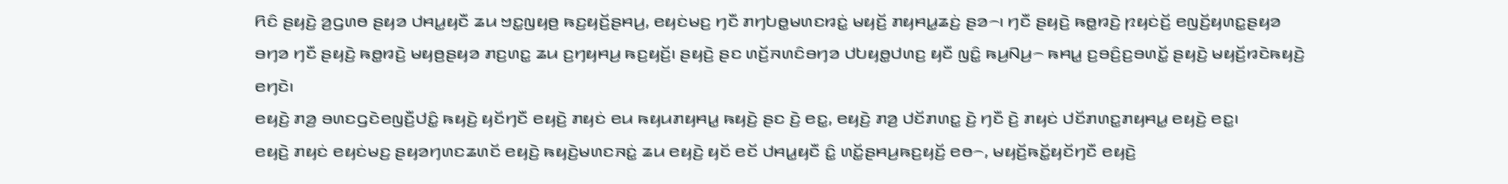ꤖꤢꤨ ꤔꤟꤢꤧ꤬ ꤤ꤬ꤞꤛꤥ ꤔꤟꤤ ꤓꤌꤣ꤭ꤟꤢꤪ ꤘꤣ ꤠꤢ꤭ꤜꤟꤥ꤬ ꤒꤢ꤬ꤟꤢꤩ꤬ꤔꤌꤣ꤬, ꤕꤟꤢꤦꤗꤢ꤬ ꤚꤢꤪ ꤊꤚꤝꤥ꤭ꤗꤛꤢꤙꤢꤦ꤭ ꤗꤟꤢꤩ꤬ ꤊꤟꤌꤣ꤭ꤘꤢꤦ꤬ ꤔꤤ꤮꤯ ꤚꤢꤪ ꤔꤟꤢꤧ꤬ ꤒꤥ꤭ꤙꤢꤧ꤬ ꤐꤟꤢꤦꤢꤩ꤬ ꤕꤜꤢꤩ꤬ꤟꤛꤢ꤭ꤔꤟꤤ ꤋꤚꤤ ꤚꤢꤪ ꤔꤟꤢꤧ꤬ ꤒꤥ꤭ꤙꤢꤧ꤬ ꤗꤟꤥ꤬ꤔꤟꤤ ꤊꤢ꤬ꤛꤢ꤭ ꤘꤣ ꤢ꤬ꤚꤟꤌꤣ꤬ ꤒꤢ꤬ꤟꤢꤩ꤬꤯ ꤔꤟꤢꤧ꤬ ꤔꤢ ꤛꤢꤩ꤬ꤏꤛꤢꤨꤋꤚꤤ ꤓꤝꤟꤥ꤭ꤓꤛꤢ꤬ ꤟꤢꤪ ꤜꤢꤨ꤭ ꤒꤣ꤬ꤡꤣ꤬꤮ ꤒꤌꤣ꤭ ꤢ꤬ꤋꤢꤨ꤬ꤢ꤬ꤋꤛꤢꤩ꤭ ꤔꤟꤢꤧ꤬ ꤗꤟꤢꤩ꤬ꤙꤢꤧꤒꤟꤢꤧ꤬ ꤕꤚꤢꤧ꤯
ꤕꤟꤢꤧ꤬ ꤊꤤ꤬ ꤋꤛꤢꤞꤢꤧꤕꤜꤢꤪ꤬ꤓꤢꤨ꤭ ꤒꤟꤢꤧ꤬ ꤟꤢꤩꤚꤢꤪ ꤕꤟꤢꤧ꤬ ꤊꤟꤢꤦ ꤕꤣ ꤒꤟꤣꤊꤟꤌꤣ꤭ ꤒꤟꤢꤧ꤬ ꤔꤢ ꤢꤧ꤬ ꤕꤢ꤭, ꤕꤟꤢꤧ꤬ ꤊꤤ꤬ ꤓꤢꤩꤊꤛꤢ꤭ ꤢꤧ꤬ ꤚꤢꤪ ꤢꤧ꤬ ꤊꤟꤢꤦ ꤓꤢꤩꤊꤛꤢ꤭ꤊꤟꤌꤣ꤭ ꤕꤟꤢꤧ꤬ ꤕꤢ꤭꤯
ꤕꤟꤢꤧ꤬ ꤊꤟꤢꤦ ꤕꤟꤢꤦꤗꤢ꤬ ꤔꤟꤤꤚꤛꤢꤘꤛꤢꤩ ꤕꤟꤢꤧ꤬ ꤒꤟꤢꤧ꤬ꤗꤛꤢꤏꤢꤦ꤭ ꤘꤣ ꤕꤟꤢꤧ꤬ ꤟꤢꤩ ꤕꤢꤩ ꤓꤌꤣ꤭ꤟꤢꤪ ꤢꤨ꤭ ꤛꤢꤩ꤭ꤔꤌꤣ꤬ꤒꤢ꤬ꤟꤢꤩ꤬ ꤕꤥ꤮, ꤗꤟꤢꤩ꤬ꤒꤢꤩ꤭ꤟꤢꤩꤚꤢꤪ ꤕꤟꤢꤧ꤬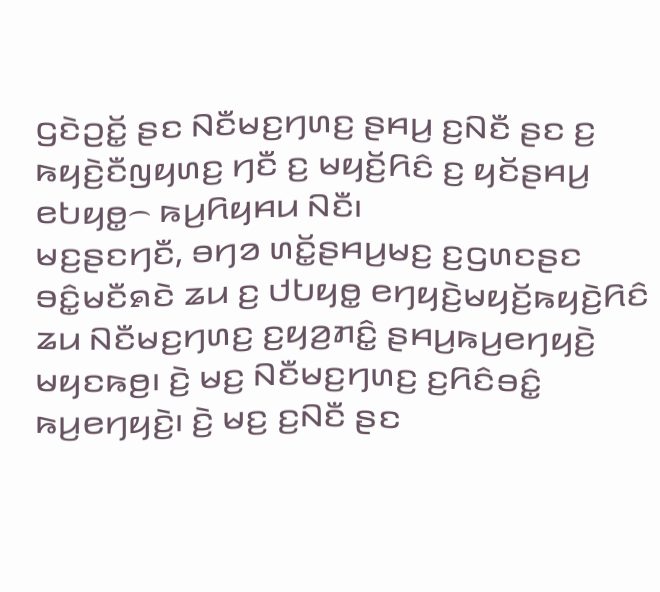ꤞꤢꤧꤑꤢꤩ꤭ ꤔꤢ ꤡꤢꤪꤗꤢ꤬ꤚꤛꤢ꤬ ꤔꤌꤣ꤬ ꤢ꤬ꤡꤢꤪ ꤔꤢ ꤢ꤬ ꤒꤟꤢꤧ꤬ꤢꤪꤜꤟꤛꤢ꤬ ꤚꤢꤪ ꤢ꤬ ꤗꤟꤢꤩ꤬ꤖꤢꤨ ꤢ꤬ ꤟꤢꤩꤔꤌꤣ꤬ ꤕꤝꤟꤥ꤭꤮ ꤒꤣ꤬ꤖꤟꤌꤣ ꤡꤢꤪ꤯
ꤗꤢ꤬ꤔꤢꤚꤢꤪ, ꤋꤚꤤ ꤛꤢꤩ꤭ꤔꤌꤣ꤬ꤗꤢ꤬ ꤢ꤬ꤞꤛꤢꤔꤢ ꤋꤢꤨ꤭ꤗꤢꤪꤎꤢꤧ ꤘꤣ ꤢ꤬ ꤓꤝꤟꤥ꤭ ꤕꤚꤟꤢꤧ꤬ꤗꤟꤢꤩ꤬ꤒꤟꤢꤧ꤬ꤖꤢꤨ ꤘꤣ ꤡꤢꤪꤗꤢ꤬ꤚꤛꤢ꤬ ꤢ꤬ꤟꤤ꤬ꤊꤢꤨ꤭ ꤔꤌꤣ꤬ꤒꤣ꤬ꤕꤚꤟꤢꤧ꤬ ꤗꤟꤢꤒꤥ꤬꤯ ꤢꤧ꤬ ꤗꤢ꤬ ꤡꤢꤪꤗꤢ꤬ꤚꤛꤢ꤬ ꤢ꤬ꤖꤢꤨꤋꤢꤨ꤭ ꤒꤣ꤬ꤕꤚꤟꤢꤧ꤬꤯ ꤢꤧ꤬ ꤗꤢ꤬ ꤢ꤬ꤡꤢꤪ ꤔꤢ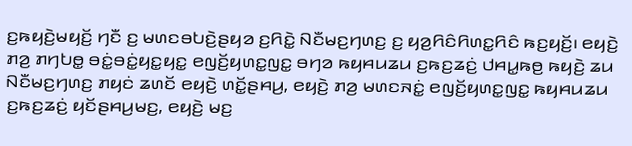ꤢ꤬ꤒꤟꤢꤧ꤬ꤗꤟꤢꤩ꤬ ꤚꤢꤪ ꤢ꤬ ꤗꤛꤢꤋꤝꤢꤧ꤬ꤔꤟꤤ ꤢ꤬ꤖꤢꤧ꤭ ꤡꤢꤪꤗꤢ꤬ꤚꤛꤢ꤬ ꤢ꤬ ꤟꤤ꤬ꤖꤢꤨꤖꤛꤢ꤭ꤖꤢꤨ ꤒꤢ꤬ꤟꤢꤩ꤬꤯ ꤕꤟꤢꤧ꤬ ꤊꤤ꤬ ꤊꤚꤝꤥ꤭ ꤋꤢꤦ꤭ꤋꤢꤦ꤭ꤟꤢ꤭ꤟꤢ꤭ ꤕꤜꤢꤩ꤬ꤟꤛꤢ꤭ꤜꤢ꤭ ꤋꤚꤤ ꤒꤟꤌꤣꤘꤣ ꤢ꤬ꤒꤢ꤬ꤘꤢꤦ꤬ ꤓꤌꤣ꤭ꤒꤥ꤬ ꤒꤟꤢꤧ꤬ ꤘꤣ ꤡꤢꤪꤗꤢ꤬ꤚꤛꤢ꤬ ꤊꤟꤢꤦ ꤘꤛꤢꤩ ꤕꤟꤢꤧ꤬ ꤛꤢꤩ꤭ꤔꤌꤣ꤬, ꤕꤟꤢꤧ꤬ ꤊꤤ꤬ ꤗꤛꤢꤏꤢꤦ꤭ ꤕꤜꤢꤩ꤬ꤟꤛꤢ꤭ꤜꤢ꤭ ꤒꤟꤌꤣꤘꤣ ꤢ꤬ꤒꤢ꤬ꤘꤢꤦ꤬ ꤟꤢꤩꤔꤌꤣ꤬ꤗꤢ꤬, ꤕꤟꤢꤧ꤬ ꤗꤢ꤬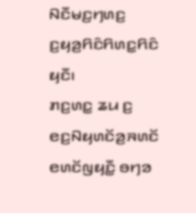ꤡꤢꤪꤗꤢ꤬ꤚꤛꤢ꤬ ꤢ꤬ꤟꤤ꤬ꤖꤢꤨꤖꤛꤢ꤭ꤖꤢꤨ ꤟꤢꤪ꤯
ꤊꤢ꤬ꤛꤢ꤭ ꤘꤣ ꤢ꤬ ꤕꤢ꤬ꤡꤟꤛꤢꤩꤤ꤬ꤏꤛꤢꤩ ꤕꤛꤢꤩꤜꤟꤢꤪ꤭ ꤋꤚꤤ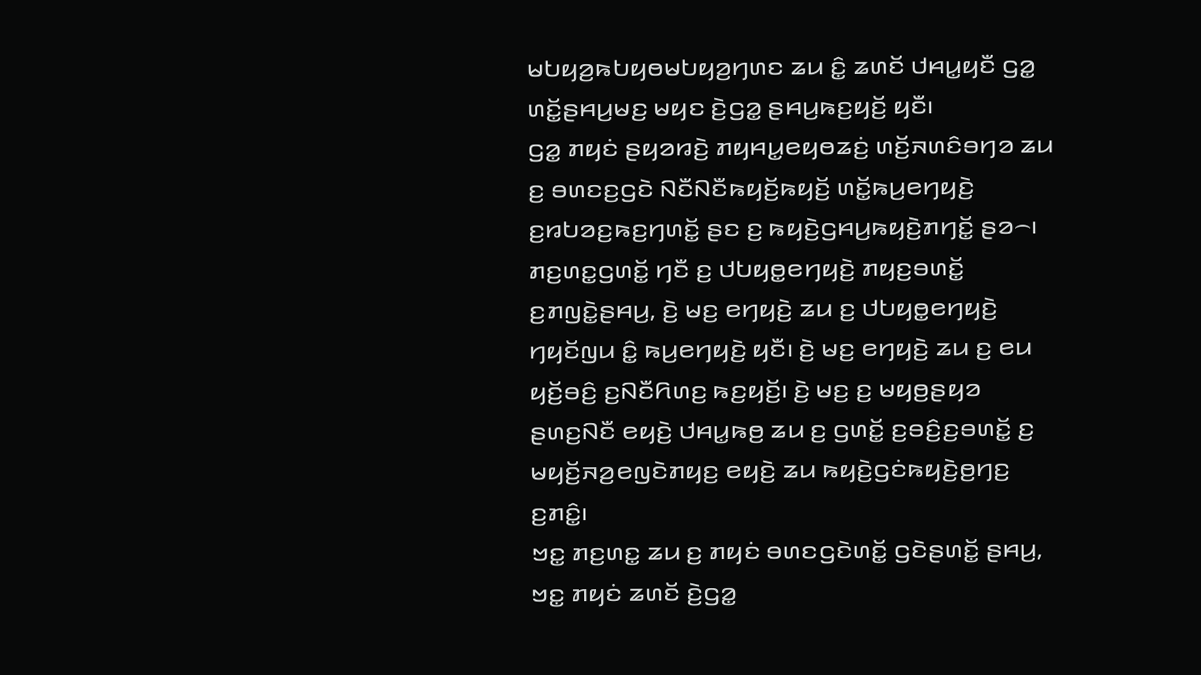ꤗꤝꤟꤤ꤬ꤒꤝꤟꤥꤗꤝꤟꤤ꤬ꤚꤛꤢ ꤘꤣ ꤢꤨ꤭ ꤘꤛꤢꤩ ꤓꤌꤣ꤭ꤟꤢꤪ ꤞꤤ꤭ ꤛꤢꤩ꤭ꤔꤌꤣ꤬ꤗꤢ꤬ ꤗꤟꤢ ꤢꤧ꤬ꤞꤤ꤭ ꤔꤌꤣ꤬ꤒꤢ꤬ꤟꤢꤩ꤬ ꤟꤢꤪ꤯
ꤞꤤ꤭ ꤊꤟꤢꤦ ꤔꤟꤤꤙꤢꤧ꤬ ꤊꤟꤌꤣ꤭ꤕꤟꤥꤘꤢꤦ꤬ ꤛꤢꤩ꤬ꤏꤛꤢꤨꤋꤚꤤ ꤘꤣ ꤢ꤬ ꤋꤛꤢꤢ꤬ꤞꤢꤧ ꤡꤢꤪꤡꤢꤪꤒꤟꤢꤩ꤬ꤒꤟꤢꤩ꤬ ꤛꤢꤩ꤭ꤒꤣ꤬ꤕꤚꤟꤢꤧ꤬ ꤢ꤬ꤙꤝꤤꤢ꤬ꤒꤢ꤬ꤚꤛꤢꤩ꤭ ꤔꤢ ꤢ꤬ ꤒꤟꤢꤧ꤬ꤞꤌꤣ꤬ꤒꤟꤢꤧ꤬ꤊꤚꤢꤩ꤭ ꤔꤤ꤮꤯ ꤊꤢ꤬ꤛꤢ꤭ꤞꤛꤢꤩ꤭ ꤚꤢꤪ ꤢ꤬ ꤓꤝꤟꤥ꤭ꤕꤚꤟꤢꤧ꤬ ꤊꤟꤢ꤬ꤋꤛꤢꤩ꤭ ꤢ꤬ꤊꤜꤢꤧ꤭ꤔꤌꤣ꤬, ꤢꤧ꤬ ꤗꤢ꤬ ꤕꤚꤟꤢꤧ꤬ ꤘꤣ ꤢ꤬ ꤓꤝꤟꤥ꤭ꤕꤚꤟꤢꤧ꤬ ꤚꤟꤢꤩꤜꤣ ꤢꤨ꤭ ꤒꤣ꤬ꤕꤚꤟꤢꤧ꤬ ꤟꤢꤪ꤯ ꤢꤧ꤬ ꤗꤢ꤬ ꤕꤚꤟꤢꤧ꤬ ꤘꤣ ꤢ꤬ ꤕꤣ ꤟꤢꤩ꤬ꤋꤢꤨ꤬ ꤢ꤬ꤡꤢꤪꤖꤛꤢ꤬ ꤒꤢ꤬ꤟꤢꤩ꤬꤯ ꤢꤧ꤬ ꤗꤢ꤬ ꤢ꤬ ꤗꤟꤥ꤬ꤔꤟꤤ ꤔꤛꤢ꤬ꤡꤢꤪ ꤕꤟꤢꤧ꤬ ꤓꤌꤣ꤭ꤒꤥ꤬ ꤘꤣ ꤢ꤬ ꤞꤛꤢꤩ꤭ ꤢ꤬ꤋꤢꤨ꤬ꤢ꤬ꤋꤛꤢꤩ꤭ ꤢ꤬ ꤗꤟꤢꤩ꤬ꤏꤤ꤬ꤕꤜꤢꤧꤊꤟꤢ꤬ ꤕꤟꤢꤧ꤬ ꤘꤣ ꤒꤟꤢꤧ꤬ꤞꤢꤦꤒꤟꤢꤧ꤬ꤥ꤬ꤚꤢ꤬ ꤢ꤬ꤊꤢꤨ꤭꤯
ꤠꤢ꤭ ꤊꤢ꤬ꤛꤢ꤭ ꤘꤣ ꤢ꤬ ꤊꤟꤢꤦ ꤋꤛꤢꤞꤢꤧꤛꤢꤩ꤭ ꤞꤢꤧꤔꤛꤢꤩ꤭ ꤔꤌꤣ꤬, ꤠꤢ꤭ ꤊꤟꤢꤦ ꤘꤛꤢꤩ ꤢꤧ꤬ꤞꤤ꤭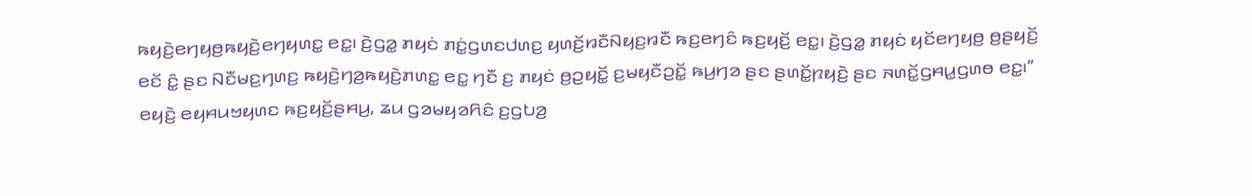ꤒꤟꤢꤧ꤬ꤕꤚꤟꤥ꤬ꤒꤟꤢꤧ꤬ꤕꤚꤟꤛꤢ꤭ ꤕꤢ꤭꤯ ꤢꤧ꤬ꤞꤤ꤭ ꤊꤟꤢꤦ ꤊꤢꤦ꤭ꤞꤛꤢꤓꤛꤢ꤬ ꤟꤛꤢꤩ꤬ꤙꤢꤪꤡꤟꤢ꤬ꤙꤢꤪ ꤒꤢ꤬ꤕꤚꤢꤨ ꤒꤢ꤬ꤟꤢꤩ꤬ ꤕꤢ꤭꤯ ꤢꤧ꤬ꤞꤤ꤭ ꤊꤟꤢꤦ ꤟꤢꤩꤕꤚꤟꤥ꤬ ꤥ꤬ꤔꤟꤢꤩ꤬ ꤕꤢꤩ ꤢꤨ꤭ ꤔꤢ ꤡꤢꤪꤗꤢ꤬ꤚꤛꤢ꤬ ꤒꤟꤢꤧ꤬ꤚꤤ꤬ꤒꤟꤢꤧ꤬ꤊꤛꤢ꤭ ꤕꤢ꤭ ꤚꤢꤪ ꤢ꤬ ꤊꤟꤢꤦ ꤥ꤬ꤑꤟꤢꤩ꤭ ꤢ꤬ꤗꤟꤢꤪꤑꤢꤩ꤭ ꤒꤣ꤬ꤚꤤ ꤔꤢ ꤔꤛꤢꤩ꤭ꤐꤟꤢꤧ꤬ ꤔꤢ ꤏꤛꤢꤩ꤭ꤞꤌꤣ꤭ꤞꤛꤥ ꤕꤢ꤭꤯”
ꤕꤟꤢꤧ꤬ ꤕꤟꤌꤣꤠꤟꤛꤢ ꤒꤢ꤬ꤟꤢꤩ꤬ꤔꤌꤣ꤬, ꤘꤣ ꤞꤤꤗꤟꤤꤖꤢꤨ ꤢ꤬ꤞꤝꤤ꤬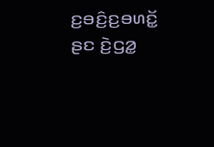ꤢ꤬ꤋꤢꤨ꤬ꤢ꤬ꤋꤛꤢꤩ꤭ ꤔꤢ ꤢꤧ꤬ꤞꤤ꤭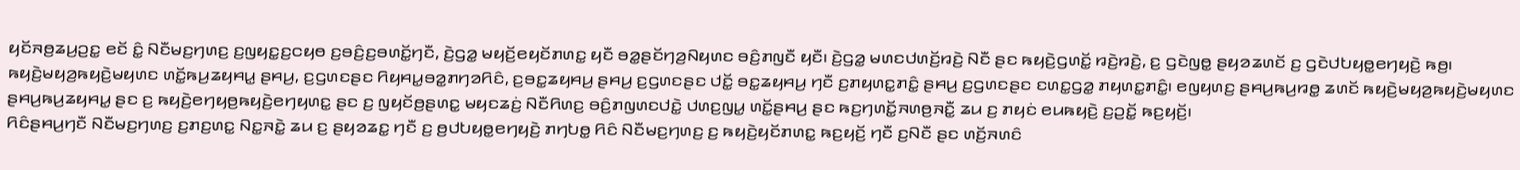ꤟꤢꤩꤏꤥ꤬ꤘꤣ꤬ꤑꤢ꤭ ꤕꤢꤩ ꤢꤨ꤭ ꤡꤢꤪꤗꤢ꤬ꤚꤛꤢ꤬ ꤢ꤬ꤜꤟꤢ꤭ꤢ꤬ꤍꤟꤥ ꤢ꤬ꤋꤢꤨ꤬ꤢ꤬ꤋꤛꤢꤩ꤭ꤚꤢꤪ, ꤢꤧ꤬ꤞꤤ꤭ ꤗꤟꤢꤩ꤬ꤕꤟꤢꤩꤊꤛꤢ꤭ ꤟꤢꤪ ꤋꤤ꤭ꤔꤢꤩꤚꤤ꤬ꤡꤟꤛꤢ ꤋꤢꤨ꤬ꤊꤜꤢꤪ ꤟꤢꤪ꤯ ꤢꤧ꤬ꤞꤤ꤭ ꤗꤛꤢꤓꤛꤢꤩ꤬ꤙꤢꤧ꤬ ꤡꤢꤪ ꤔꤢ ꤒꤟꤢꤧ꤬ꤞꤛꤢꤩ꤭ ꤙꤢꤧ꤬ꤙꤢꤧ꤬, ꤢ꤬ ꤞꤢꤧꤜꤥ꤭ ꤔꤟꤤꤘꤛꤢꤩ ꤢ꤬ ꤞꤢꤧꤓꤝꤟꤥ꤭ꤕꤚꤟꤢꤧ꤬ ꤒꤥ꤬꤯
ꤒꤟꤢꤧ꤬ꤗꤟꤤ꤬ꤒꤟꤢꤧ꤬ꤗꤟꤛꤢ ꤛꤢꤩ꤭ꤒꤣ꤬ꤘꤟꤌꤣ꤭ ꤔꤌꤣ꤬, ꤢ꤬ꤞꤛꤢꤔꤢ ꤖꤟꤌꤣ꤭ꤋꤤ꤭ꤊꤚꤤꤖꤢꤨ, ꤢ꤬ꤋꤢ꤭ꤘꤟꤌꤣ꤬ ꤔꤌꤣ꤬ ꤢ꤬ꤞꤛꤢꤔꤢ ꤓꤢꤩ꤭ ꤋꤢ꤭ꤘꤟꤌꤣ꤬ ꤚꤢꤪ ꤢ꤬ꤊꤟꤛꤢ꤭ꤊꤢꤨ꤭ ꤔꤌꤣ꤬ ꤢ꤬ꤞꤛꤢꤔꤢ ꤢꤛꤢ꤭ꤞꤤ꤭ ꤊꤟꤛꤢ꤭ꤊꤢꤨ꤭꤯ ꤕꤜꤟꤛꤢ꤬ ꤔꤌꤣ꤬ꤒꤣ꤬ꤙꤥ꤭ ꤘꤛꤢꤩ ꤒꤟꤢꤧ꤬ꤗꤟꤤ꤬ꤒꤟꤢꤧ꤬ꤗꤟꤛꤢ ꤔꤌꤣ꤬ꤒꤣ꤬ꤘꤟꤌꤣ꤭ ꤔꤢ ꤢ꤬ ꤒꤟꤢꤧ꤬ꤕꤚꤟꤥ꤬ꤒꤟꤢꤧ꤬ꤕꤚꤟꤛꤢ꤭ ꤔꤢ ꤢ꤬ ꤜꤟꤢꤩꤥ꤬ꤔꤛꤢ꤭ ꤗꤟꤢꤘꤢꤦ꤬ ꤡꤢꤪꤖꤛꤢ꤬ ꤋꤢꤨ꤬ꤊꤜꤛꤢꤓꤢꤧ꤭ ꤓꤛꤢ꤬ꤜꤣ꤭ ꤛꤢꤩ꤭ꤔꤌꤣ꤬ ꤔꤢ ꤒꤢ꤬ꤚꤛꤢꤩ꤭ꤏꤛꤥ꤬ꤏꤢꤪ꤭ ꤘꤣ ꤢ꤬ ꤊꤟꤢꤦ ꤕꤣꤒꤟꤢꤧ꤬ ꤢ꤬ꤑꤢꤩ꤭ ꤒꤢ꤬ꤟꤢꤩ꤬꤯
ꤖꤢꤨꤔꤌꤣ꤬ꤚꤢꤪ ꤡꤢꤪꤗꤢ꤬ꤚꤛꤢ꤬ ꤢ꤬ꤊꤢ꤬ꤛꤢ꤭ ꤡꤢ꤭ꤏꤢꤧ꤭ ꤘꤣ ꤢ꤬ ꤔꤟꤤꤘꤢ꤭ ꤚꤢꤪ ꤢ꤬ ꤥ꤬ꤓꤝꤟꤥ꤭ꤕꤚꤟꤢꤧ꤬ ꤊꤚꤝꤥ꤭ ꤖꤢꤨ ꤡꤢꤪꤗꤢ꤬ꤚꤛꤢ꤬ ꤢ꤬ ꤒꤟꤢꤧ꤬ꤟꤢꤩꤊꤛꤢ꤭ ꤒꤢ꤬ꤟꤢꤩ꤬ ꤚꤢꤪ ꤢ꤬ꤡꤢꤪ ꤔꤢ ꤛꤢꤩ꤬ꤏꤛꤢꤨ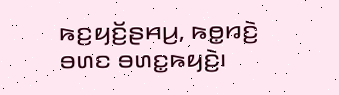ꤒꤢ꤬ꤟꤢꤩ꤬ꤔꤌꤣ꤬, ꤒꤥ꤭ꤙꤢꤧ꤬ ꤋꤛꤢ ꤋꤛꤢ꤭ꤒꤟꤢꤧ꤬꤯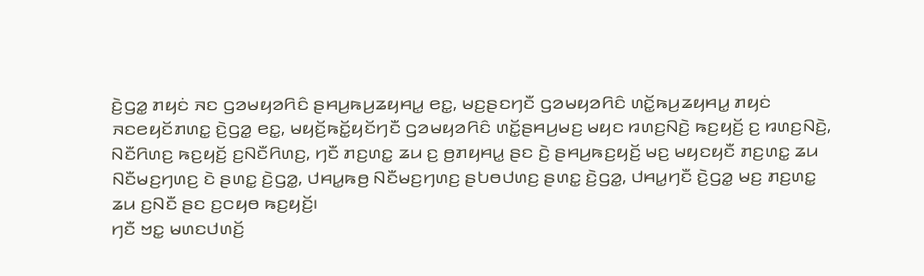ꤢꤧ꤬ꤞꤤ꤭ ꤊꤟꤢꤦ ꤏꤢ ꤞꤤꤗꤟꤤꤖꤢꤨ ꤔꤌꤣ꤬ꤒꤣ꤬ꤘꤟꤌꤣ꤭ ꤕꤢ꤭, ꤗꤢ꤬ꤔꤢꤚꤢꤪ ꤞꤤꤗꤟꤤꤖꤢꤨ ꤛꤢꤩ꤭ꤒꤣ꤬ꤘꤟꤌꤣ꤭ ꤊꤟꤢꤦ ꤏꤢꤕꤟꤢꤩꤊꤛꤢ꤭ ꤢꤧ꤬ꤞꤤ꤭ ꤕꤢ꤭, ꤗꤟꤢꤩ꤬ꤒꤢꤩ꤭ꤟꤢꤩꤚꤢꤪ ꤞꤤꤗꤟꤤꤖꤢꤨ ꤛꤢꤩ꤭ꤔꤌꤣ꤬ꤗꤢ꤬ ꤗꤟꤢ ꤙꤛꤢ꤬ꤡꤢꤧ꤬ ꤒꤢ꤬ꤟꤢꤩ꤬ ꤢ꤬ ꤙꤛꤢ꤬ꤡꤢꤧ꤬, ꤡꤢꤪꤖꤛꤢ꤬ ꤒꤢ꤬ꤟꤢꤩ꤬ ꤢ꤬ꤡꤢꤪꤖꤛꤢ꤬, ꤚꤢꤪ ꤊꤢ꤬ꤛꤢ꤭ ꤘꤣ ꤢ꤬ ꤥ꤬ꤊꤟꤌꤣ꤭ ꤔꤢ ꤢꤧ꤬ ꤔꤌꤣ꤬ꤒꤢ꤬ꤟꤢꤩ꤬ ꤗꤢ꤬ ꤗꤟꤢꤟꤢꤪ ꤊꤢ꤬ꤛꤢ꤭ ꤘꤣ ꤡꤢꤪꤗꤢ꤬ꤚꤛꤢ꤬ ꤢꤧ ꤔꤛꤢ꤭ ꤢꤧ꤬ꤞꤤ꤭, ꤓꤌꤣ꤭ꤒꤥ꤬ ꤡꤢꤪꤗꤢ꤬ꤚꤛꤢ꤬ ꤔꤝꤥꤓꤛꤢ꤬ ꤔꤛꤢ꤭ ꤢꤧ꤬ꤞꤤ꤭, ꤓꤌꤣ꤭ꤚꤢꤪ ꤢꤧ꤬ꤞꤤ꤭ ꤗꤢ꤬ ꤊꤢ꤬ꤛꤢ꤭ ꤘꤣ ꤢ꤬ꤡꤢꤪ ꤔꤢ ꤢ꤬ꤍꤟꤥ ꤒꤢ꤬ꤟꤢꤩ꤬꤯
ꤚꤢꤪ ꤠꤢ꤭ ꤗꤛꤢꤓꤛꤢꤩ꤬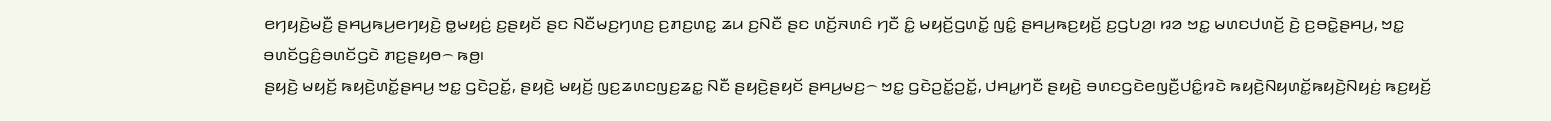ꤕꤚꤟꤢꤧ꤬ꤗꤢꤪ꤬ ꤔꤌꤣ꤬ꤒꤣ꤬ꤕꤚꤟꤢꤧ꤬ ꤥ꤭ꤗꤟꤢꤦ꤬ ꤢ꤬ꤔꤟꤢꤩ ꤔꤢ ꤡꤢꤪꤗꤢ꤬ꤚꤛꤢ꤬ ꤢ꤬ꤊꤢ꤬ꤛꤢ꤭ ꤘꤣ ꤢ꤬ꤡꤢꤪ ꤔꤢ ꤛꤢꤩ꤬ꤏꤛꤢꤨ ꤚꤢꤪ ꤢꤨ꤭ ꤗꤟꤢꤩ꤬ꤞꤛꤢꤩ꤭ ꤜꤢꤨ꤭ ꤔꤌꤣ꤬ꤒꤢ꤬ꤟꤢꤩ꤬ ꤢ꤬ꤞꤝꤤ꤬꤯ ꤙꤤ ꤠꤢ꤭ ꤗꤛꤢꤓꤛꤢꤩ꤬ ꤢꤧ꤬ ꤢ꤬ꤋꤢꤧ꤭ꤔꤌꤣ꤬, ꤠꤢ꤭ ꤋꤛꤢꤩꤞꤢꤨ꤬ꤋꤛꤢꤩꤞꤢꤧ ꤊꤢ꤬ꤔꤟꤥ꤮ ꤒꤥ꤬꤯
ꤔꤟꤢꤧ꤬ ꤗꤟꤢꤩ꤬ ꤒꤟꤢꤧ꤬ꤛꤢꤩ꤭ꤔꤌꤣ꤬ ꤠꤢ꤭ ꤞꤢꤧꤑꤢꤩ꤭, ꤔꤟꤢꤧ꤬ ꤗꤟꤢꤩ꤬ ꤜꤢ꤬ꤘꤛꤢꤜꤢ꤬ꤘꤢ꤭ ꤡꤢꤪ ꤔꤟꤢꤧ꤬ꤔꤟꤢꤩ ꤔꤌꤣ꤬ꤗꤢ꤬꤮ ꤠꤢ꤭ ꤞꤢꤧꤑꤢꤩ꤭ꤑꤢꤩ꤭, ꤓꤌꤣ꤭ꤚꤢꤪ ꤔꤟꤢꤧ꤬ ꤋꤛꤢꤞꤢꤧꤕꤜꤢꤪ꤬ꤓꤢꤨ꤭ꤙꤢꤧ ꤒꤟꤢꤧ꤬ꤡꤟꤛꤢꤩ꤭ꤒꤟꤢꤧ꤬ꤡꤟꤢꤦ꤬ ꤒꤢ꤬ꤟꤢꤩ꤬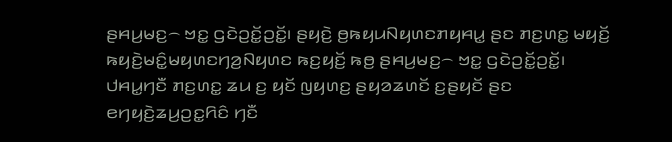ꤔꤌꤣ꤬ꤗꤢ꤬꤮ ꤠꤢ꤭ ꤞꤢꤧꤑꤢꤩ꤭ꤑꤢꤩ꤭꤯ ꤔꤟꤢꤧ꤬ ꤥ꤬ꤒꤟꤣꤡꤟꤛꤢꤊꤟꤌꤣ꤭ ꤔꤢ ꤊꤢ꤬ꤛꤢ꤭ ꤗꤟꤢꤩ꤬ ꤒꤟꤢꤧ꤬ꤗꤢꤨ꤭ꤗꤟꤛꤢꤚꤤ꤬ꤡꤟꤛꤢ ꤒꤢ꤬ꤟꤢꤩ꤬ ꤒꤥ꤬ ꤔꤌꤣ꤬ꤗꤢ꤬꤮ ꤠꤢ꤭ ꤞꤢꤧꤑꤢꤩ꤭ꤑꤢꤩ꤭꤯ ꤓꤌꤣ꤭ꤚꤢꤪ ꤊꤢ꤬ꤛꤢ꤭ ꤘꤣ ꤢ꤬ ꤟꤢꤩ ꤜꤟꤛꤢ꤬ ꤔꤟꤤꤘꤛꤢꤩ ꤢ꤬ꤔꤟꤢꤩ ꤔꤢ ꤕꤚꤟꤢꤧ꤬ꤘꤣ꤬ꤑꤢ꤭ꤖꤢꤨ ꤚꤢꤪ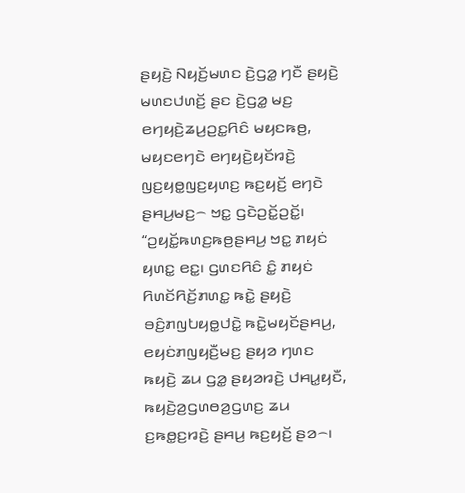ꤔꤟꤢꤧ꤬ ꤡꤟꤢꤩ꤬ꤗꤛꤢ ꤢꤧ꤬ꤞꤤ꤭ ꤚꤢꤪ ꤔꤟꤢꤧ꤬ ꤗꤛꤢꤓꤛꤢꤩ꤬ ꤔꤢ ꤢꤧ꤬ꤞꤤ꤭ ꤗꤢ꤬ ꤕꤚꤟꤢꤧ꤬ꤘꤣ꤬ꤑꤢ꤭ꤖꤢꤨ ꤗꤟꤢꤒꤥ꤬, ꤗꤟꤢꤕꤚꤢꤧ ꤕꤚꤟꤢꤧ꤬ꤟꤢꤩꤙꤢꤧ꤬ ꤜꤢ꤬ꤟꤥ꤭ꤜꤢ꤬ꤟꤛꤢ꤬ ꤒꤢ꤬ꤟꤢꤩ꤬ ꤕꤚꤢꤧ ꤔꤌꤣ꤬ꤗꤢ꤬꤮ ꤠꤢ꤭ ꤞꤢꤧꤑꤢꤩ꤭ꤑꤢꤩ꤭꤯
“ꤑꤟꤢꤩ꤭ꤒꤛꤢ꤬ꤒꤥ꤬ꤔꤌꤣ꤬ ꤠꤢ꤭ ꤊꤟꤢꤦ ꤟꤛꤢ꤭ ꤕꤢ꤭꤯ ꤞꤛꤢꤖꤢꤨ ꤢꤨ꤭ ꤊꤟꤢꤦ ꤖꤛꤢꤩꤖꤢꤩ꤬ꤊꤛꤢ꤭ ꤒꤢꤧ꤭ ꤔꤟꤢꤧ꤬ ꤋꤢꤨ꤬ꤊꤜꤝꤟꤥ꤭ꤓꤢꤧ꤭ ꤒꤢꤧ꤭ꤗꤟꤢꤩꤔꤌꤣ꤬, ꤕꤟꤢꤦꤊꤜꤟꤢꤪ꤬ꤗꤢ꤬ ꤔꤟꤤ ꤚꤛꤢ ꤒꤟꤢꤧ꤬ ꤘꤣ ꤞꤤ꤭ ꤔꤟꤤꤙꤢꤧ꤬ ꤓꤌꤣ꤭ꤟꤢꤪ, ꤒꤟꤢꤧ꤬ꤤ꤬ꤞꤛꤥꤤ꤬ꤞꤛꤢ꤬ ꤘꤣ ꤢ꤬ꤒꤥ꤭ꤢ꤬ꤙꤢꤧ꤬ ꤔꤌꤣ꤬ ꤒꤢ꤬ꤟꤢꤩ꤬ ꤔꤤ꤮꤯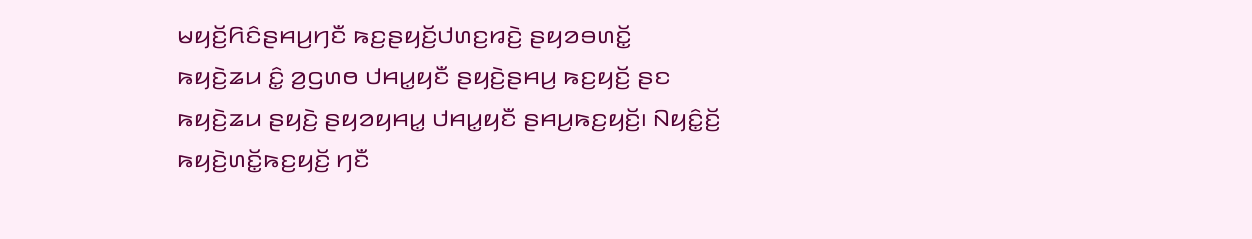ꤗꤟꤢꤩ꤬ꤖꤢꤨꤔꤌꤣ꤬ꤚꤢꤪ ꤒꤢ꤬ꤔꤟꤢꤩ꤬ꤓꤛꤢ꤬ꤙꤢꤧ꤬ ꤔꤟꤤꤋꤛꤢꤩ꤭ ꤒꤟꤢꤧ꤬ꤘꤣ ꤢꤨ꤭ ꤤ꤬ꤞꤛꤥ ꤓꤌꤣ꤭ꤟꤢꤪ ꤔꤟꤢꤧ꤬ꤔꤌꤣ꤬ ꤒꤢ꤬ꤟꤢꤩ꤬ ꤔꤢ ꤒꤟꤢꤧ꤬ꤘꤣ ꤔꤟꤢꤧ꤬ ꤔꤟꤤꤟꤌꤣ꤭ ꤓꤌꤣ꤭ꤟꤢꤪ ꤔꤌꤣ꤬ꤒꤢ꤬ꤟꤢꤩ꤬꤯ ꤡꤟꤢꤨ꤭ꤢꤩ꤬ ꤒꤟꤢꤧ꤬ꤛꤢꤩ꤭ꤒꤢ꤬ꤟꤢꤩ꤬ ꤚꤢꤪ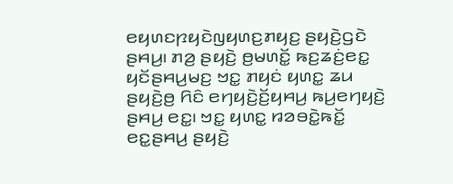ꤕꤟꤛꤢꤐꤟꤢꤧꤜꤟꤛꤢ꤬ꤊꤟꤢ꤬ ꤔꤟꤢꤧ꤬ꤞꤢꤧ ꤔꤌꤣ꤬꤯ ꤊꤤ꤬ ꤔꤟꤢꤧ꤬ ꤥ꤬ꤗꤛꤢꤩ꤭ ꤒꤢ꤬ꤘꤢꤦ꤬ꤕꤢ꤭ ꤟꤢꤩꤔꤌꤣ꤬ꤗꤢ꤬ ꤠꤢ꤭ ꤊꤟꤢꤦ ꤟꤛꤢ꤭ ꤘꤣ ꤔꤟꤢꤧ꤬ꤥ꤬ ꤖꤢꤨ ꤕꤚꤟꤢꤧ꤬ꤢꤩ꤬ꤟꤌꤣ꤬ ꤒꤣ꤬ꤕꤚꤟꤢꤧ꤬ ꤔꤌꤣ꤬ ꤕꤢ꤭꤯ ꤠꤢ꤭ ꤟꤛꤢ꤭ ꤙꤤꤋꤢꤧ꤭ꤒꤢꤩ꤭ ꤕꤢ꤭ꤔꤌꤣ꤬ ꤔꤟꤢꤧ꤬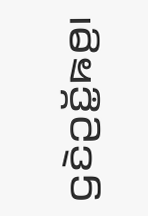ꤞꤢꤧꤑꤢꤩ꤭ꤒꤥ꤬꤯